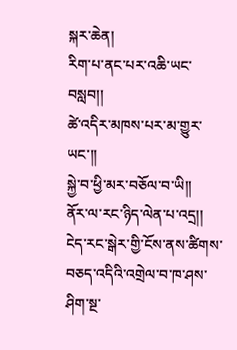སྐར་ཆེན།
རིག་པ་ནང་པར་འཆི་ཡང་བསླབ།།
ཚེ་འདིར་མཁས་པར་མ་གྱུར་ཡང་།།
སྐྱེ་བ་ཕྱི་མར་བཅོལ་བ་ཡི།།
ནོར་ལ་རང་ཉིད་ལེན་པ་འདྲ།།
ངེད་རང་སྒེར་གྱི་ངོས་ནས་ཚིགས་བཅད་འདིའི་འགྲེལ་བ་ཁ་ཤས་ཤིག་སྔ་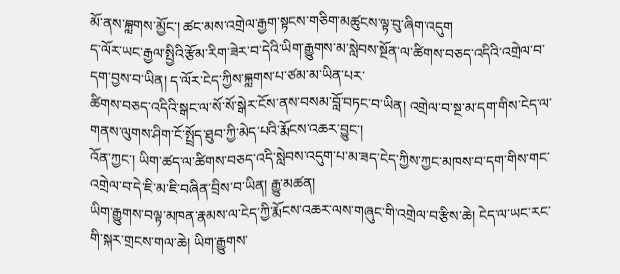མོ་ནས་བྐླགས་མྱོང་། ཚང་མས་འགྲེལ་རྒྱག་སྟངས་གཅིག་མཚུངས་ལྟ་བུ་ཞིག་འདུག
ད་ལོར་ཡང་རྒྱལ་སྤྱིའི་རྩོམ་རིག་ཟེར་བ་དེའི་ཡིག་རྒྱུགས་མ་སླེབས་སྔོན་ལ་ཚིགས་བཅད་འདིའི་འགྲེལ་བ་དག་བྱས་བ་ཡིན། ད་ལོར་ངེད་ཀྱིས་བྐླགས་པ་ཙམ་མ་ཡིན་པར་
ཚིགས་བཅད་འདིའི་སྒང་ལ་སོ་སོ་སྒེར་ངོས་ནས་བསམ་བློ་བཏང་བ་ཡིན། འགྲེལ་བ་སྔ་མ་དག་གིས་ངེད་ལ་གནས་ལུགས་ཤིག་ངོ་སྤྲོད་ཐུབ་ཀྱི་མེད་པའི་རྨོངས་འཆར་བྱུང་།
འོན་ཀྱང་། ཡིག་ཚད་ལ་ཚིགས་བཅད་འདི་སླེབས་འདུག་པ་མ་ཟད་ངེད་ཀྱིས་ཀྱང་མཁས་བ་དག་གིས་གང་འགྲེལ་བ་དེ་ཇི་མ་ཇི་བཞིན་བྲིས་བ་ཡིན། རྒྱུ་མཚན།
ཡིག་རྒྱུགས་བལྟ་མཁན་རྣམས་ལ་ངེད་ཀྱི་རྨོངས་འཆར་ལས་གཞུང་གི་འགྲེལ་བ་རྩིས་ཆེ། ངེད་ལ་ཡང་རང་གི་སྐར་གྲངས་གལ་ཆེ། ཡིག་རྒྱུགས་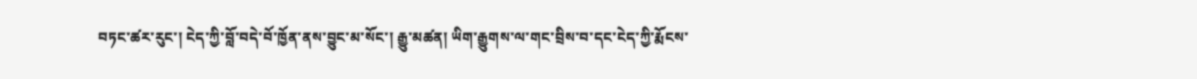བཏང་ཚར་རུང་། ངེད་ཀྱི་བློ་བདེ་བོ་ཁྱོན་ནས་བྱུང་མ་སོང་། རྒྱུ་མཚན། ཡིག་རྒྱུགས་ལ་གང་བྲིས་བ་དང་ངེད་ཀྱི་རྨོངས་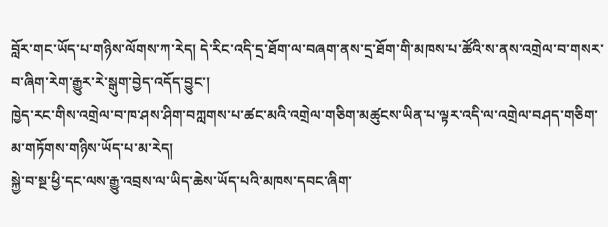བློར་གང་ཡོད་པ་གཉིས་ལོགས་ཀ་རེད། དེ་རིང་འདི་དྲ་ཐོག་ལ་བཞག་ནས་དྲ་ཐོག་གི་མཁས་པ་ཚོའི་ས་ནས་འགྲེལ་བ་གསར་བ་ཞིག་རེག་རྒྱུར་རེ་སྒུག་བྱེད་འདོད་བྱུང་།
ཁྱེད་རང་གིས་འགྲེལ་བ་ཁ་ཤས་ཤིག་བཀླགས་པ་ཚང་མའི་འགྲེལ་གཅིག་མཚུངས་ཡིན་པ་ལྟར་འདི་ལ་འགྲེལ་བཤད་གཅིག་མ་གཏོགས་གཉིས་ཡོད་པ་མ་རེད།
སྐྱེ་བ་སྔ་ཕྱི་དང་ལས་རྒྱུ་འབྲས་ལ་ཡིད་ཆེས་ཡོད་པའི་མཁས་དབང་ཞིག་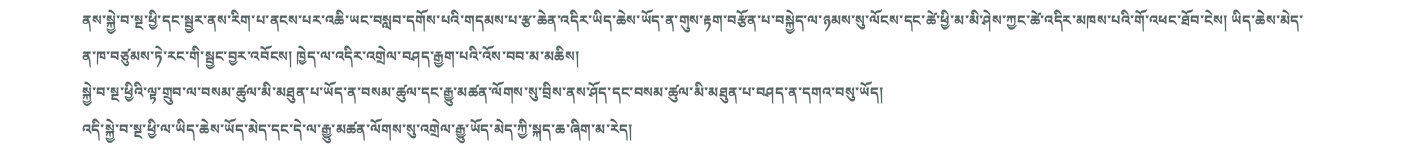ནས་སྐྱེ་བ་སྔ་ཕྱི་དང་སྦྱར་ནས་རིག་པ་ནངས་པར་འཆི་ཡང་བསླབ་དགོས་པའི་གདམས་པ་རྩ་ཆེན་འདིར་ཡིད་ཆེས་ཡོད་ན་གུས་རྟག་བརྩོན་པ་བསྐྱེད་ལ་ཉམས་སུ་ལོངས་དང་ཚེ་ཕྱི་མ་མི་ཤེས་ཀྱང་ཚེ་འདིར་མཁས་པའི་གོ་འཕང་ཐོབ་ངེས། ཡིད་ཆེས་མེད་ན་ཁ་བཙུམས་ཏེ་རང་གི་སྦྱང་བྱར་འབོངས། ཁྱེད་ལ་འདིར་འགྲེལ་བཤད་རྒྱག་པའི་འོས་བབ་མ་མཆིས།
སྐྱེ་བ་སྔ་ཕྱིའི་ལྟ་གྲུབ་ལ་བསམ་ཚུལ་མི་མཐུན་པ་ཡོད་ན་བསམ་ཚུལ་དང་རྒྱུ་མཚན་ལོགས་སུ་བྲིས་ནས་ཤོད་དང་བསམ་ཚུལ་མི་མཐུན་པ་བཤད་ན་དགའ་བསུ་ཡོད།
འདི་སྐྱེ་བ་སྔ་ཕྱི་ལ་ཡིད་ཆེས་ཡོད་མེད་དང་དེ་ལ་རྒྱུ་མཚན་ལོགས་སུ་འགྲེལ་རྒྱུ་ཡོད་མེད་ཀྱི་སྐད་ཆ་ཞིག་མ་རེད།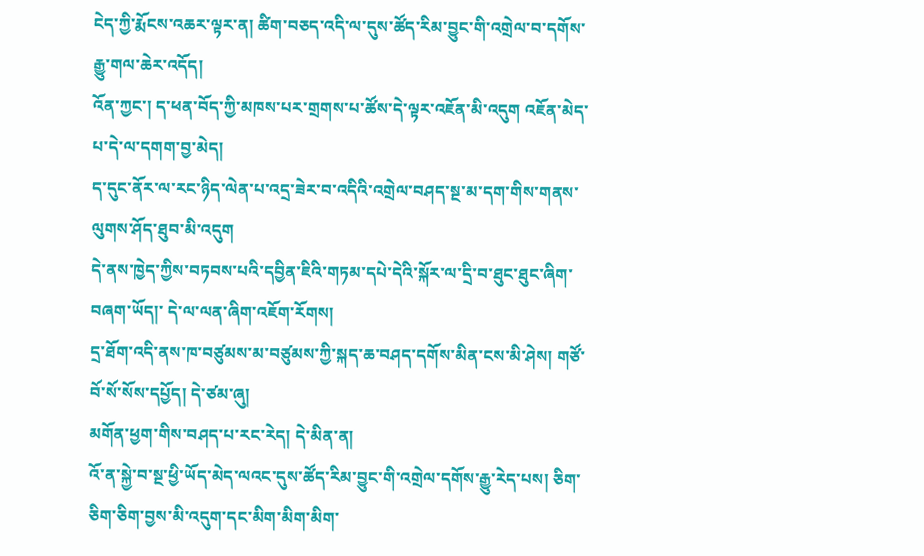ངེད་ཀྱི་རྨོངས་འཆར་ལྟར་ན། ཚིག་བཅད་འདི་ལ་དུས་ཚོད་རིམ་བྱུང་གི་འགྲེལ་བ་དགོས་རྒྱུ་གལ་ཆེར་འདོད།
འོན་ཀྱང་། ད་ཕན་བོད་ཀྱི་མཁས་པར་གྲགས་པ་ཚོས་དེ་ལྟར་འཇོན་མི་འདུག འཇོན་མེད་པ་དེ་ལ་དགག་བྱ་མེད།
ད་དུང་ནོར་ལ་རང་ཉིད་ལེན་པ་འདྲ་ཟེར་བ་འདིའི་འགྲེལ་བཤད་སྔ་མ་དག་གིས་གནས་ལུགས་ཤོད་ཐུབ་མི་འདུག
དེ་ནས་ཁྱེད་ཀྱིས་བཏབས་པའི་དབྱིན་ཇིའི་གཏམ་དཔེ་དེའི་སྐོར་ལ་དྲི་བ་ཐུང་ཐུང་ཞིག་བཞག་ཡོད།་ དེ་ལ་ལན་ཞིག་འཇོག་རོགས།
དྲ་ཐོག་འདི་ནས་ཁ་བཙུམས་མ་བཙུམས་ཀྱི་སྐད་ཆ་བཤད་དགོས་མིན་ངས་མི་ཤེས། གཙོ་བོ་སོ་སོས་དཔྱོད། དེ་ཙམ་ཞུ།
མགོན་ཕྱག་གིས་བཤད་པ་རང་རེད། དེ་མིན་ན།
འོ་ན་སྐྱེ་བ་སྔ་ཕྱི་ཡོད་མེད་ལའང་དུས་ཚོད་རིམ་བྱུང་གི་འགྲེལ་དགོས་རྒྱུ་རེད་པས། ཅིག་ཅིག་ཅིག་བྱས་མི་འདུག་དང་མིག་མིག་མིག་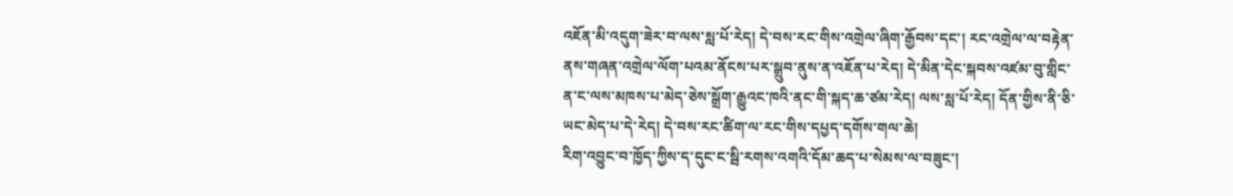འཇོན་མི་འདུག་ཟེར་བ་ལས་སླ་པོ་རེད། དེ་བས་རང་གིས་འགྲེལ་ཞིག་རྒྱོབས་དང་། རང་འགྲེལ་ལ་བརྟེན་ནས་གཞན་འགྲེལ་ལོག་པའམ་ནོངས་པར་སྒྲུབ་ནུས་ན་འཇོན་པ་རེད། དེ་མིན་དེང་སྐབས་འཛམ་བུ་གླིང་ན་ང་ལས་མཁས་པ་མེད་ཅེས་སྒྲོག་རྒྱུའང་ཁའི་ནང་གི་སྐད་ཆ་ཙམ་རེད། ལས་སླ་པོ་རེད། དོན་གྱིས་ནི་ཅི་ཡང་མེད་པ་དེ་རེད། དེ་བས་རང་ཚིག་ལ་རང་གིས་དཔྱད་དགོས་གལ་ཆེ།
རིག་འབྱུང་བ་ཁྱོད་ཀྱིས་ད་དུང་ང་སྦི་རགས་འགའི་དོམ་ཆད་པ་སེམས་ལ་བཟུང་།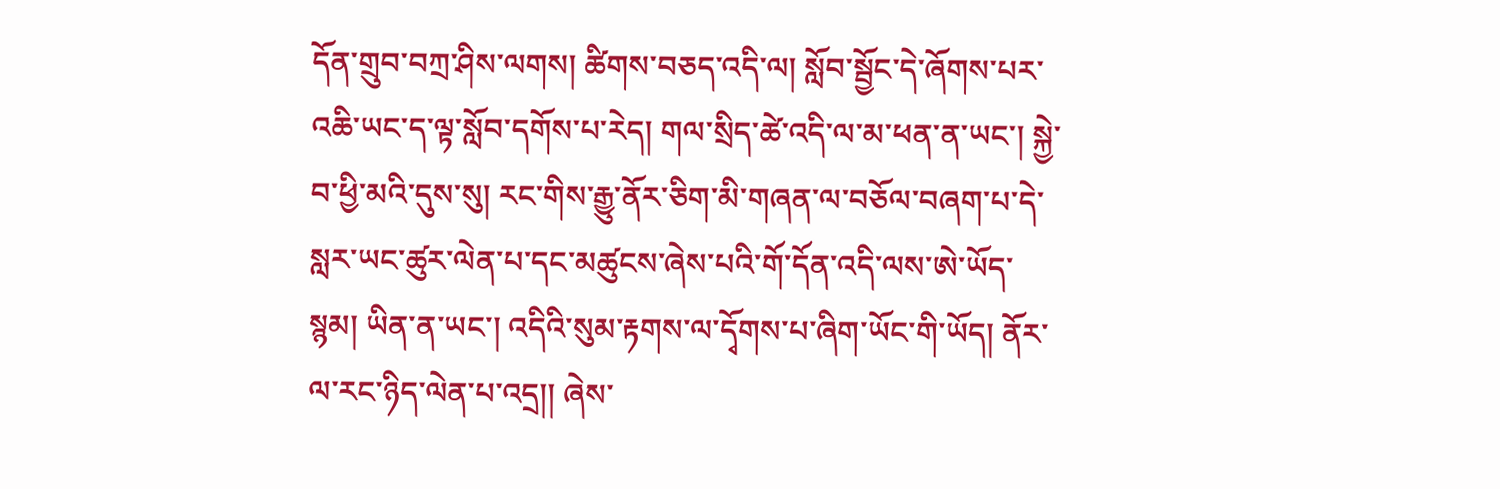དོན་གྲུབ་བཀྲ་ཤིས་ལགས། ཚིགས་བཅད་འདི་ལ། སློབ་སྦྱོང་དེ་ཞོགས་པར་འཆི་ཡང་ད་ལྟ་སློབ་དགོས་པ་རེད། གལ་སྲིད་ཚེ་འདི་ལ་མ་ཕན་ན་ཡང་། སྐྱེ་བ་ཕྱི་མའི་དུས་སུ། རང་གིས་རྒྱུ་ནོར་ཅིག་མི་གཞན་ལ་བཅོལ་བཞག་པ་དེ་སླར་ཡང་ཚུར་ལེན་པ་དང་མཚུངས་ཞེས་པའི་གོ་དོན་འདི་ལས་ཨེ་ཡོད་སྙམ། ཡིན་ན་ཡང་། འདིའི་སུམ་རྟགས་ལ་དྭོགས་པ་ཞིག་ཡོང་གི་ཡོད། ནོར་ལ་རང་ཉིད་ལེན་པ་འདྲ།། ཞེས་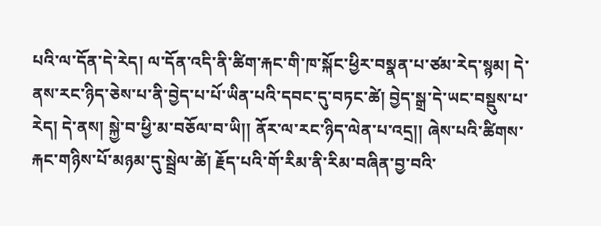པའི་ལ་དོན་དེ་རེད། ལ་དོན་འདི་ནི་ཚིག་རྐང་གི་ཁ་སྐོང་ཕྱིར་བསྣན་པ་ཙམ་རེད་སྙམ། དེ་ནས་རང་ཉིད་ཅེས་པ་ནི་བྱེད་པ་པོ་ཡིན་པའི་དབང་དུ་བཏང་ཚེ། བྱེད་སྒྲ་དེ་ཡང་བསྡུས་པ་རེད། དེ་ནས། སྐྱེ་བ་ཕྱི་མ་བཅོལ་བ་ཡི།། ནོར་ལ་རང་ཉིད་ལེན་པ་འདྲ།། ཞེས་པའི་ཚིགས་རྐང་གཉིས་པོ་མཉམ་དུ་སྦྲེལ་ཚེ། རྗོད་པའི་གོ་རིམ་ནི་རིམ་བཞིན་བྱ་བའི་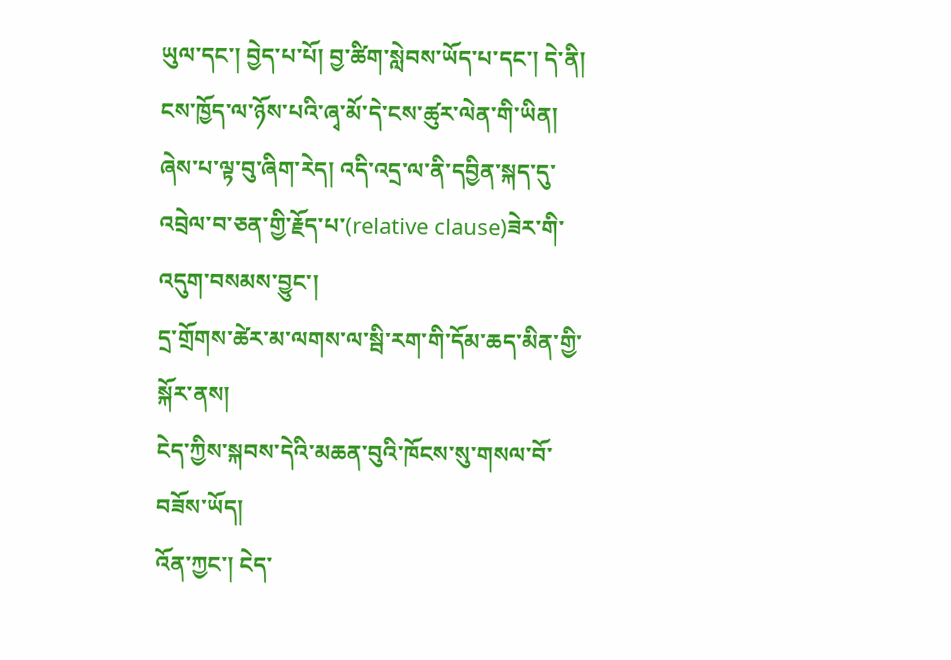ཡུལ་དང་། བྱེད་པ་པོ། བྱ་ཚིག་སླེབས་ཡོད་པ་དང་། དེ་ནི། ངས་ཁྱོད་ལ་ཉོས་པའི་ཞྭ་མོ་དེ་ངས་ཚུར་ལེན་གི་ཡིན། ཞེས་པ་ལྟ་བུ་ཞིག་རེད། འདི་འདྲ་ལ་ནི་དབྱིན་སྐད་དུ་འབྲེལ་བ་ཅན་གྱི་རྗོད་པ་(relative clause)ཟེར་གི་འདུག་བསམས་བྱུང་།
དྲ་གྲོགས་ཚེར་མ་ལགས་ལ་སྦི་རག་གི་དོམ་ཆད་མིན་གྱི་སྐོར་ནས།
ངེད་ཀྱིས་སྐབས་དེའི་མཆན་བུའི་ཁོངས་སུ་གསལ་བོ་བཟོས་ཡོད།
འོན་ཀྱང་། ངེད་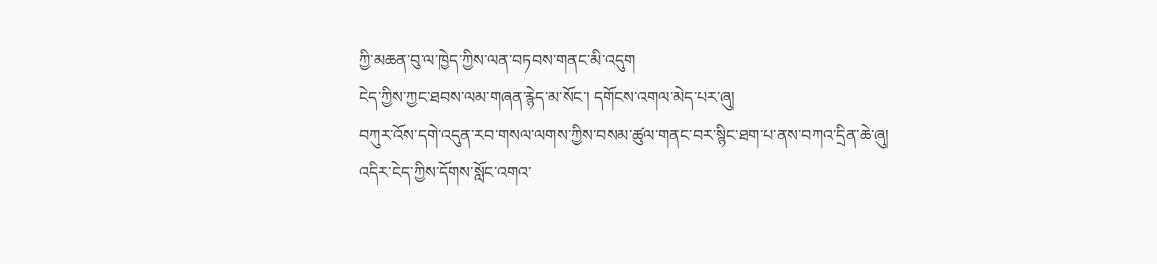ཀྱི་མཆན་བུ་ལ་ཁྱེད་ཀྱིས་ལན་བཏབས་གནང་མི་འདུག
ངེད་ཀྱིས་ཀྱང་ཐབས་ལམ་གཞན་རྙེད་མ་སོང་། དགོངས་འགལ་མེད་པར་ཞུ།
བཀུར་འོས་དགེ་འདུན་རབ་གསལ་ལགས་ཀྱིས་བསམ་ཚུལ་གནང་བར་སྙིང་ཐག་པ་ནས་བཀའ་དྲིན་ཆེ་ཞུ།
འདིར་ངེད་ཀྱིས་དོགས་སློང་འགའ་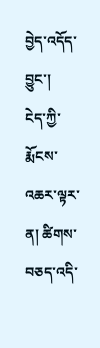བྱེད་འདོད་བྱུང་།
ངེད་ཀྱི་རྨོངས་འཆར་ལྟར་ན། ཚིགས་བཅད་འདི་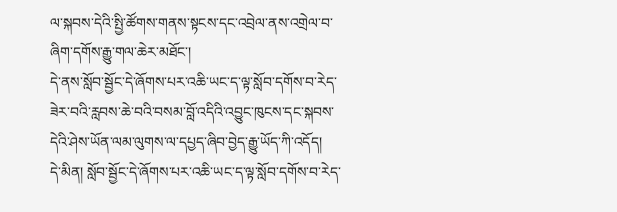ལ་སྐབས་དེའི་སྤྱི་ཚོགས་གནས་སྟངས་དང་འབྲེལ་ནས་འགྲེལ་བ་ཞིག་དགོས་རྒྱུ་གལ་ཆེར་མཐོང་།
དེ་ནས་སློབ་སྦྱོང་དེ་ཞོགས་པར་འཆི་ཡང་ད་ལྟ་སློབ་དགོས་བ་རེད་ཟེར་བའི་རླབས་ཆེ་བའི་བསམ་བློ་འདིའི་འབྱུང་ཁུངས་དང་སྐབས་དེའི་ཤེས་ཡོན་ལམ་ལུགས་ལ་དཔྱད་ཞིབ་བྱེད་རྒྱུ་ཡོད་ཀི་འདོད།
དེ་མིན། སློབ་སྦྱོང་དེ་ཞོགས་པར་འཆི་ཡང་ད་ལྟ་སློབ་དགོས་བ་རེད་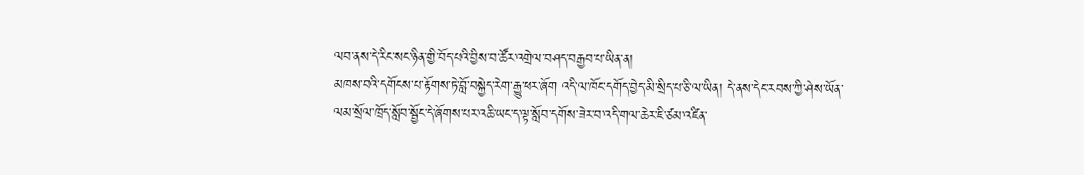ལབ་ནས་དེ་རིང་སང་ཉིན་གྱི་བོད་པའི་བྱིས་བ་ཚོར་འགྲེལ་བཤད་བརྒྱབ་པ་ཡིན་ན།
མཁས་བའི་དགོངས་པ་རྟོགས་ཏེ་བློ་བསྐྱེད་རེག་རྒྱུ་ཕར་ཞོག འདི་ལ་ཁོང་དགོད་བྱེད་མི་སྲིད་པ་ཅི་ལ་ཡིན། དེ་ནས་དེང་རབས་ཀྱི་ཤེས་ཡོན་ལམ་སྲོལ་ཁྲོད་སློབ་སྦྱོང་དེ་ཞོགས་པར་འཆི་ཡང་ད་ལྟ་སློབ་དགོས་ཟེར་བ་འདི་གལ་ཆེར་ཇི་ཙམ་འཛིན་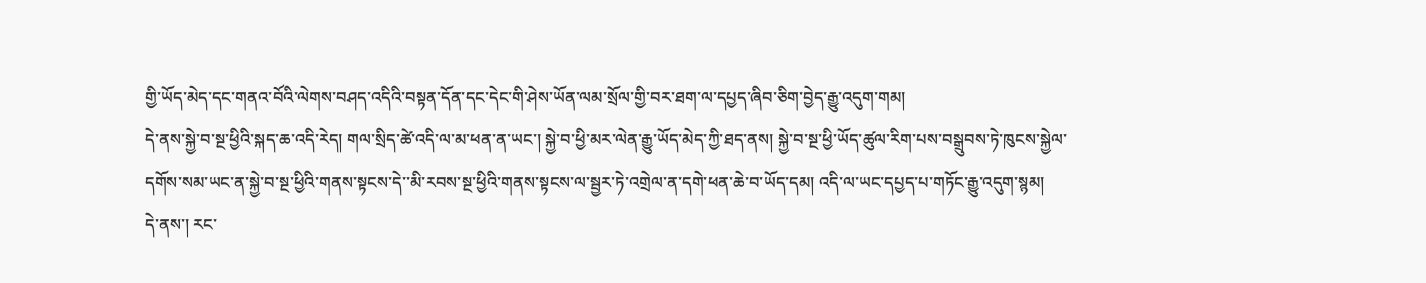གྱི་ཡོད་མེད་དང་གནའ་བོའི་ལེགས་བཤད་འདིའི་བསྟན་དོན་དང་དེང་གི་ཤེས་ཡོན་ལམ་སྲོལ་གྱི་བར་ཐག་ལ་དཔྱད་ཞིབ་ཅིག་བྱེད་རྒྱུ་འདུག་གམ།
དེ་ནས་སྐྱེ་བ་སྔ་ཕྱིའི་སྐད་ཆ་འདི་རེད། གལ་སྲིད་ཚེ་འདི་ལ་མ་ཕན་ན་ཡང་། སྐྱེ་བ་ཕྱི་མར་ལེན་རྒྱུ་ཡོད་མེད་ཀྱི་ཐད་ནས། སྐྱེ་བ་སྔ་ཕྱི་ཡོད་ཚུལ་རིག་པས་བསྒྲུབས་ཏེ་ཁུངས་སྐྱེལ་དགོས་སམ་ཡང་ན་སྐྱེ་བ་སྔ་ཕྱིའི་གནས་སྟངས་དེ་་མི་རབས་སྔ་ཕྱིའི་གནས་སྟངས་ལ་སྦྱར་ཏེ་འགྲེལ་ན་དགེ་ཕན་ཆེ་བ་ཡོད་དམ། འདི་ལ་ཡང་དཔྱད་པ་གཏོང་རྒྱུ་འདུག་སྙམ།
དེ་ནས་། རང་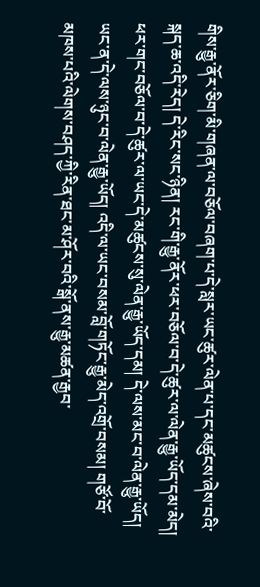གིས་རྒྱུ་ནོར་ཅིག་མི་གཞན་ལ་བཅོལ་བཞག་པ་དེ་སླར་ཡང་ཚུར་ལེན་པ་དང་མཚུངས་ཞེས་བའི་སྐད་ཆ་འདི་རེད། དེ་རིང་སང་ཉིན། རང་གི་རྒྱུ་ནོར་ཕར་བཅོལ་བ་དེ་ཚུར་ལ་ལེན་རྒྱུ་ཡོད་དམ་མེད། ཕར་གང་བཅོལ་བ་དེ་ཚུར་ལ་ཡང་དེ་མཚུངས་སུ་ལེན་རྒྱུ་ཡོད་དམ། དེ་ལས་མང་བ་ལེན་རྒྱུ་ཡོད། ཡང་ན་དེ་ལས་ཉུང་བ་ལེན་རྒྱུ་ཡོད། འདི་ལ་ཡང་བསམ་བློ་གཏོང་རྒྱུ་མེད་འགྲོ་བསམ། གཙོ་བོ་མཁས་པའི་ལེགས་བཤད་ཀྱི་རིན་ཐང་མ་ཤོར་བའི་སྒོ་ནས་རྒྱུ་མཚན་རྒྱབ་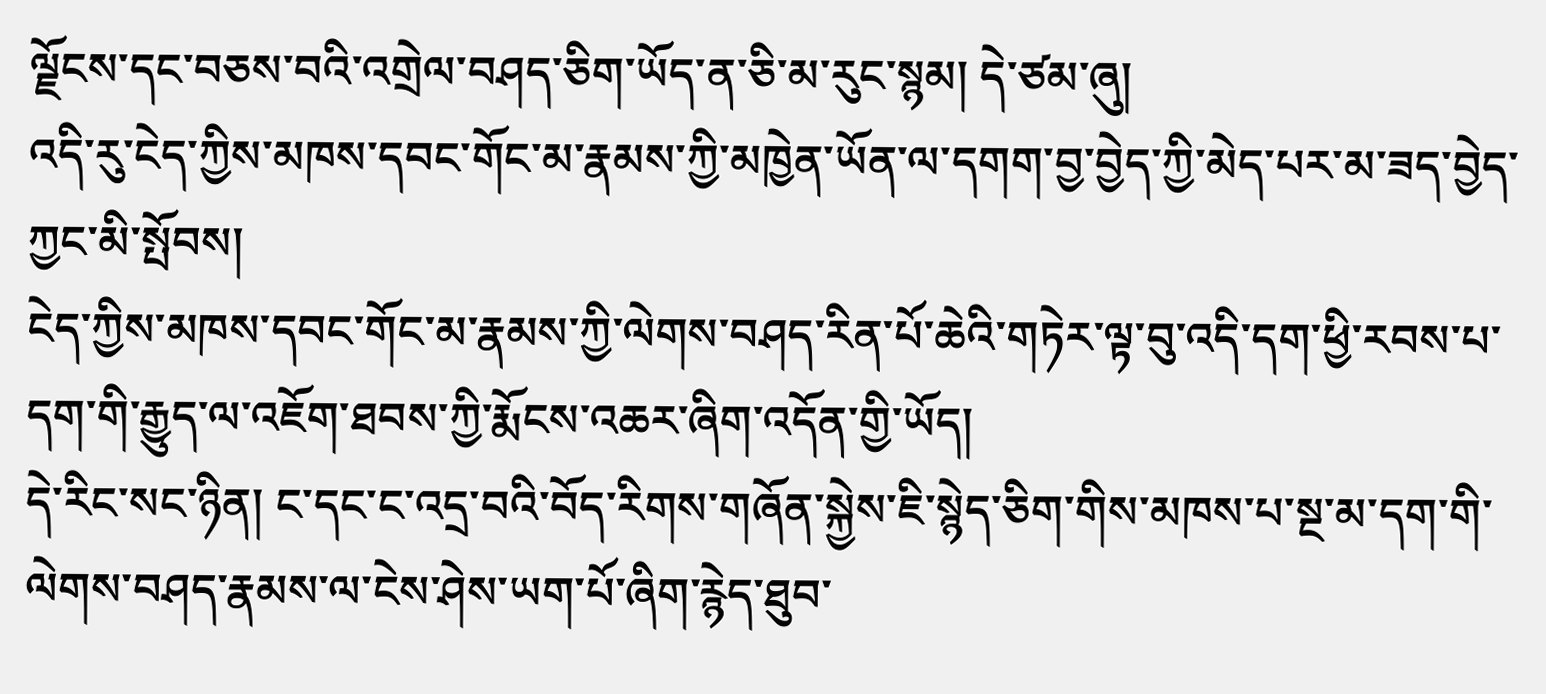ལྗོངས་དང་བཅས་བའི་འགྲེལ་བཤད་ཅིག་ཡོད་ན་ཅི་མ་རུང་སྙམ། དེ་ཙམ་ཞུ།
འདི་རུ་ངེད་ཀྱིས་མཁས་དབང་གོང་མ་རྣམས་ཀྱི་མཁྱེན་ཡོན་ལ་དགག་བྱ་བྱེད་ཀྱི་མེད་པར་མ་ཟད་བྱེད་ཀྱང་མི་སྤོབས།
ངེད་ཀྱིས་མཁས་དབང་གོང་མ་རྣམས་ཀྱི་ལེགས་བཤད་རིན་པོ་ཆེའི་གཏེར་ལྟ་བུ་འདི་དག་ཕྱི་རབས་པ་དག་གི་རྒྱུད་ལ་འཇོག་ཐབས་ཀྱི་རྨོངས་འཆར་ཞིག་འདོན་གྱི་ཡོད།
དེ་རིང་སང་ཉིན། ང་དང་ང་འདྲ་བའི་བོད་རིགས་གཞོན་སྐྱེས་ཇི་སྙེད་ཅིག་གིས་མཁས་པ་སྔ་མ་དག་གི་ལེགས་བཤད་རྣམས་ལ་ངེས་ཤེས་ཡག་པོ་ཞིག་རྙེད་ཐུབ་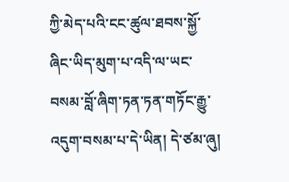ཀྱི་མེད་པའི་ངང་ཚུལ་ཐབས་སྐྱོ་ཞིང་ཡིད་མུག་པ་འདི་ལ་ཡང་བསམ་བློ་ཞིག་ཏན་ཏན་གཏོང་རྒྱུ་འདུག་བསམ་པ་དེ་ཡིན། དེ་ཙམ་ཞུ།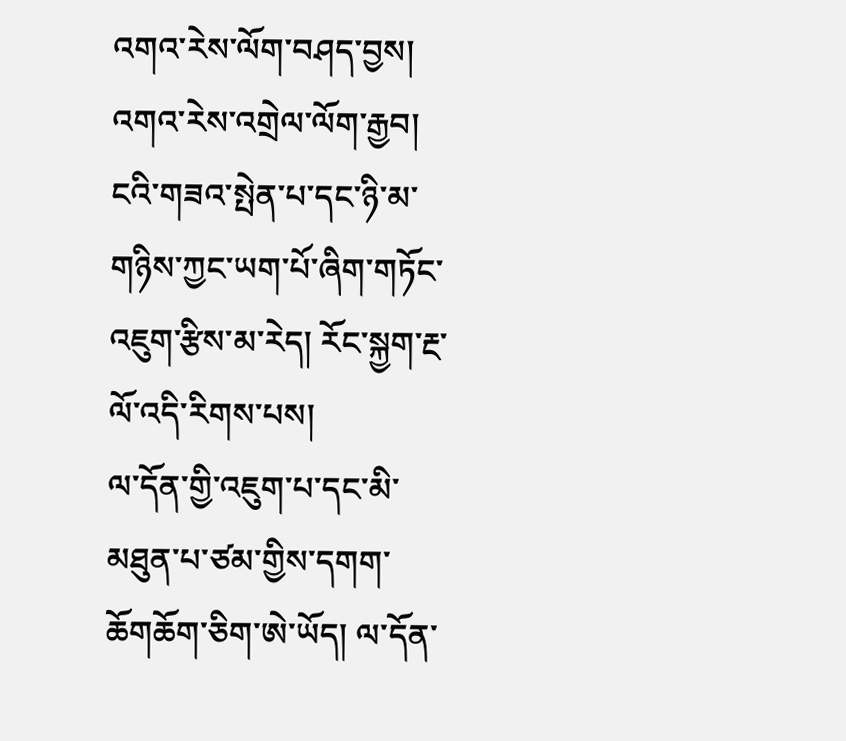འགའ་རེས་ལོག་བཤད་བྱས། འགའ་རེས་འགྲེལ་ལོག་རྒྱབ། ངའི་གཟའ་སྤེན་པ་དང་ཉི་མ་གཉིས་ཀྱང་ཡག་པོ་ཞིག་གཏོང་འཇུག་རྩིས་མ་རེད། རོང་སྐྱག་རྔ་ལོ་འདི་རིགས་པས།
ལ་དོན་གྱི་འཇུག་པ་དང་མི་མཐུན་པ་ཙམ་གྱིས་དགག་ཆོགཆོག་ཅིག་ཨེ་ཡོད། ལ་དོན་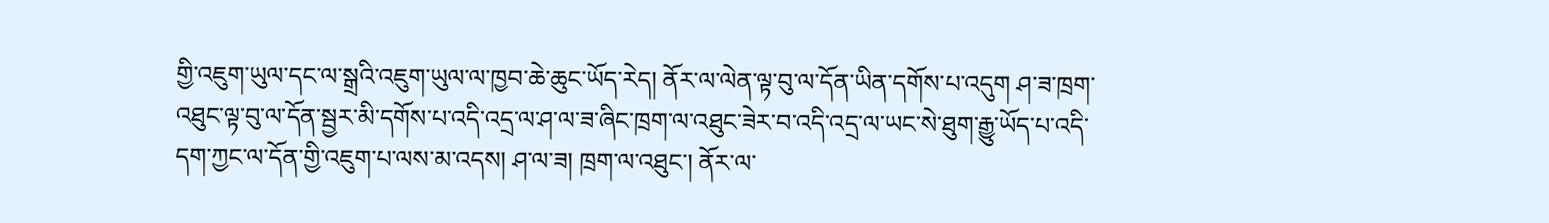གྱི་འཇུག་ཡུལ་དང་ལ་སྒྲའི་འཇུག་ཡུལ་ལ་ཁྱབ་ཆེ་ཆུང་ཡོད་རེད། ནོར་ལ་ལེན་ལྟ་བུ་ལ་དོན་ཡིན་དགོས་པ་འདུག ཤ་ཟ་ཁྲག་འཐུང་ལྟ་བུ་ལ་དོན་སྦྱར་མི་དགོས་པ་འདི་འདྲ་ལ་ཤ་ལ་ཟ་ཞིང་ཁྲག་ལ་འཐུང་ཟེར་བ་འདི་འདྲ་ལ་ཡང་སེ་ཐུག་རྒྱུ་ཡོད་པ་འདི་དག་ཀྱང་ལ་དོན་གྱི་འཇུག་པ་ལས་མ་འདས། ཤ་ལ་ཟ། ཁྲག་ལ་འཐུང་། ནོར་ལ་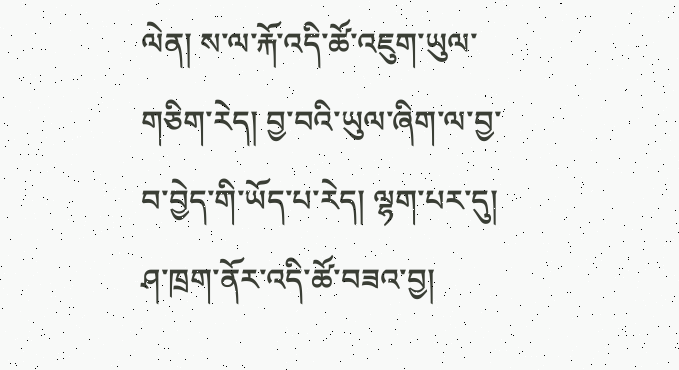ལེན། ས་ལ་རྐོ་འདི་ཚོ་འཇུག་ཡུལ་གཅིག་རེད། བྱ་བའི་ཡུལ་ཞིག་ལ་བྱ་བ་བྱེད་གི་ཡོད་པ་རེད། ལྷག་པར་དུ། ཤ་ཁྲག་ནོར་འདི་ཚོ་བཟའ་བྱ།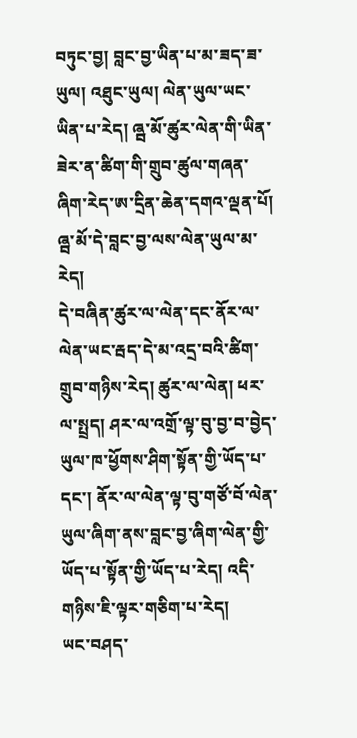བཏུང་བྱ། བླང་བྱ་ཡིན་པ་མ་ཟད་ཟ་ཡུལ། འཐུང་ཡུལ། ལེན་ཡུལ་ཡང་ཡིན་པ་རེད། ཞྦ་མོ་ཚུར་ལེན་གི་ཡིན་ཟེར་ན་ཚིག་གི་གྲུབ་ཚུལ་གཞན་ཞིག་རེད་ཨ་དྲིན་ཆེན་དགའ་ལྡན་པོ། ཞྦ་མོ་དེ་བླང་བྱ་ལས་ལེན་ཡུལ་མ་རེད།
དེ་བཞིན་ཚུར་ལ་ལེན་དང་ནོར་ལ་ལེན་ཡང་རྦད་དེ་མ་འདྲ་བའི་ཚིག་གྲུབ་གཉིས་རེད། ཚུར་ལ་ལེན། ཕར་ལ་སྤྲད། ཤར་ལ་འགྲོ་ལྟ་བུ་བྱ་བ་བྱེད་ཡུལ་ཁ་ཕྱོགས་ཤིག་སྟོན་གྱི་ཡོད་པ་དང་། ནོར་ལ་ལེན་ལྟ་བུ་གཙོ་བོ་ལེན་ཡུལ་ཞིག་ནས་བླང་བྱ་ཞིག་ལེན་གྱི་ཡོད་པ་སྟོན་གྱི་ཡོད་པ་རེད། འདི་གཉིས་ཇི་ལྟར་གཅིག་པ་རེད།
ཡང་བཤད་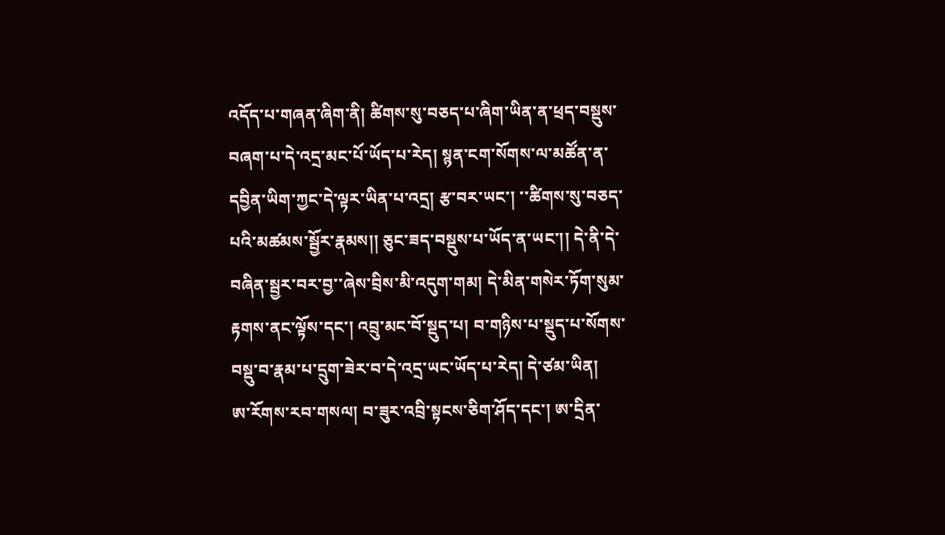འདོད་པ་གཞན་ཞིག་ནི། ཚིགས་སུ་བཅད་པ་ཞིག་ཡིན་ན་ཕྲད་བསྡུས་བཞག་པ་དེ་འདྲ་མང་པོ་ཡོད་པ་རེད། སྙན་ངག་སོགས་ལ་མཚོན་ན་དབྱིན་ཡིག་ཀྱང་དེ་ལྟར་ཡིན་པ་འདྲ། རྩ་བར་ཡང་། ་་ཚིགས་སུ་བཅད་པའི་མཚམས་སྦྱོར་རྣམས།། ཅུང་ཟད་བསྡུས་པ་ཡོད་ན་ཡང་།། དེ་ནི་དེ་བཞིན་སྦྱར་བར་བྱ་་ཞེས་བྲིས་མི་འདུག་གམ། དེ་མིན་གསེར་ཏོག་སུམ་རྟགས་ནང་ལྟོས་དང་། འབྲུ་མང་བོ་སྡུད་པ། བ་གཉིས་པ་སྡུད་པ་སོགས་བསྡུ་བ་རྣམ་པ་དྲུག་ཟེར་བ་དེ་འདྲ་ཡང་ཡོད་པ་རེད། དེ་ཙམ་ཡིན།
ཨ་རོགས་རབ་གསལ། བ་ཟུར་འབྲི་སྟངས་ཅིག་ཤོད་དང་། ཨ་དྲིན་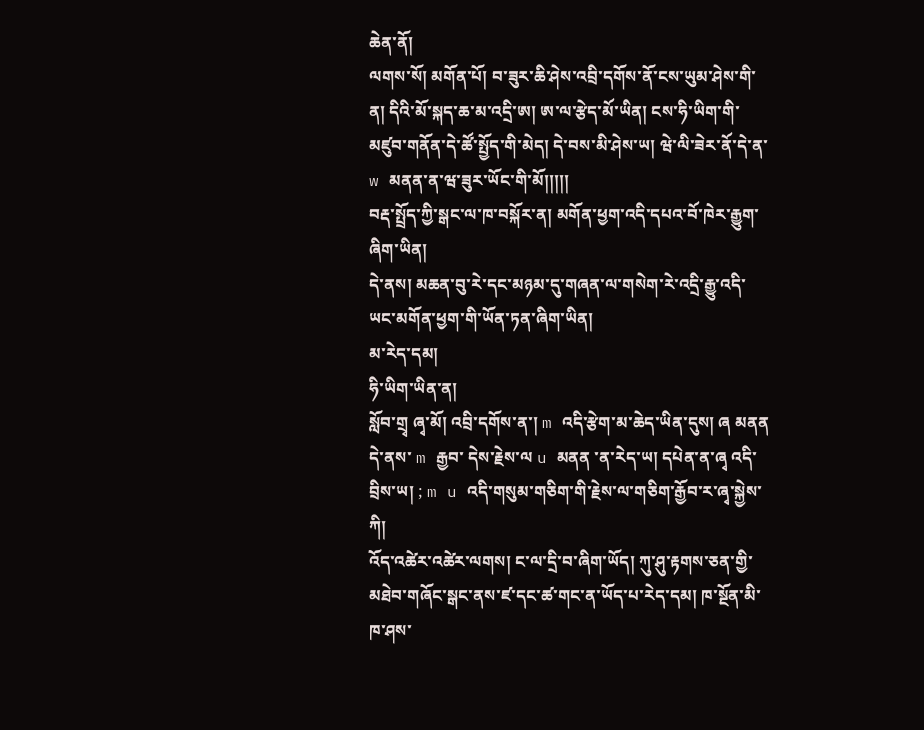ཆེན་ནོ།
ལགས་སོ། མགོན་པོ། བ་ཟུར་ཆི་ཤེས་འབྲི་དགོས་ནོ་ངས་ཡུམ་ཤེས་གི་ན། དིའི་མོ་སྐད་ཆ་མ་འདྲི་ཨ། ཨ་ལ་རྩེད་མོ་ཡིན། ངས་ཧི་ཡིག་གི་མཛུབ་གནོན་དེ་ཚོ་སྤྱོད་གི་མེད། དེ་བས་མི་ཤེས་ཡ། ཝེ་ལི་ཟེར་ནོ་དེ་ན་ w མནན་ན་ཝ་ཟུར་ཡོང་གི་མོ།།།།།
བརྡ་སྤྲོད་ཀྱི་སྒང་ལ་ཁ་བསྐོར་ན། མགོན་ཕྱག་འདི་དཔའ་བོ་ཁེར་རྒྱུག་ཞིག་ཡིན།
དེ་ནས། མཆན་བུ་རེ་དང་མཉམ་དུ་གཞན་ལ་གསེག་རེ་འདྲི་རྒྱུ་འདི་ཡང་མགོན་ཕྱག་གི་ཡོན་ཏན་ཞིག་ཡིན།
མ་རེད་དམ།
ཧི་ཡིག་ཡིན་ན།
སློབ་གྲྭ ཞྭ་མོ། འབྲི་དགོས་ན་། m འདི་རྩེག་མ་ཆེད་ཡིན་དུས། ཞ མནན དེ་ནས་ m རྒྱབ་ དེས་རྗེས་ལ u མནན ་ན་རེད་ཡ། དཔེན་ན་ཞྭ འདི་བྲིས་ཡ། ; m u འདི་གསུམ་གཅིག་གི་རྗེས་ལ་གཅིག་རྒྱོབ་ར་ཞྭ་སྐྱེས་ཀི།
འོད་འཚེར་འཚེར་ལགས། ང་ལ་དྲི་བ་ཞིག་ཡོད། ཀུ་ཤུ་རྟགས་ཅན་གྱི་མཐེབ་གཞོང་སྒང་ནས་ཛ་དང་ཚ་གང་ན་ཡོད་པ་རེད་དམ། ཁ་སྔོན་མི་ཁ་ཤས་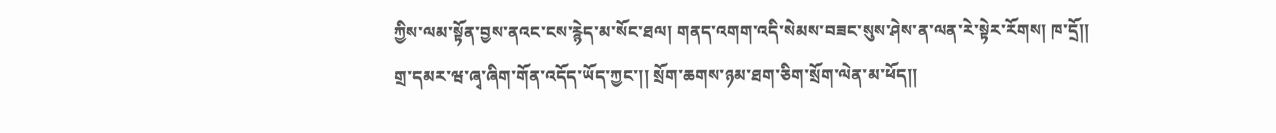ཀྱིས་ལམ་སྟོན་བྱས་ནའང་ངས་རྙེད་མ་སོང་ཐལ། གནད་འགག་འདི་སེམས་བཟང་སུས་ཤེས་ན་ལན་རེ་སྟེར་རོགས། ཁ་དྲོ།།
གྲ་དམར་ཝ་ཞྭ་ཞིག་གོན་འདོད་ཡོད་ཀྱང་།། སྲོག་ཆགས་ཉམ་ཐག་ཅིག་སྲོག་ལེན་མ་ཕོད།།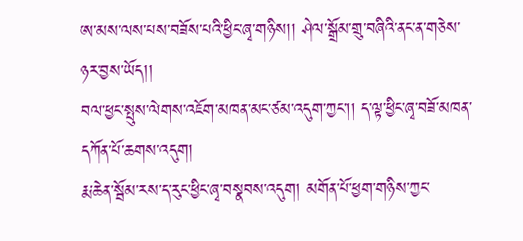ཨ་མས་ལས་པས་བཟོས་པའི་ཕྱིང་ཞྭ་གཉིས།། ཤེལ་སྒྲོམ་གྲུ་བཞིའི་ནང་ན་གཅེས་ཉར་བྱས་ཡོད།།
བལ་ཕྱང་སྤུས་ལེགས་འཇོག་མཁན་མང་ཙམ་འདུག་ཀྱང་།། ད་ལྟ་ཕྱིང་ཞྭ་བཟོ་མཁན་དཀོན་པོ་ཆགས་འདུག།
རྨ་ཆེན་སྦོམ་རས་ད་རུང་ཕྱིང་ཞྭ་བསྣབས་འདུག། མགོན་པོ་ཕྱག་གཉིས་ཀྱང་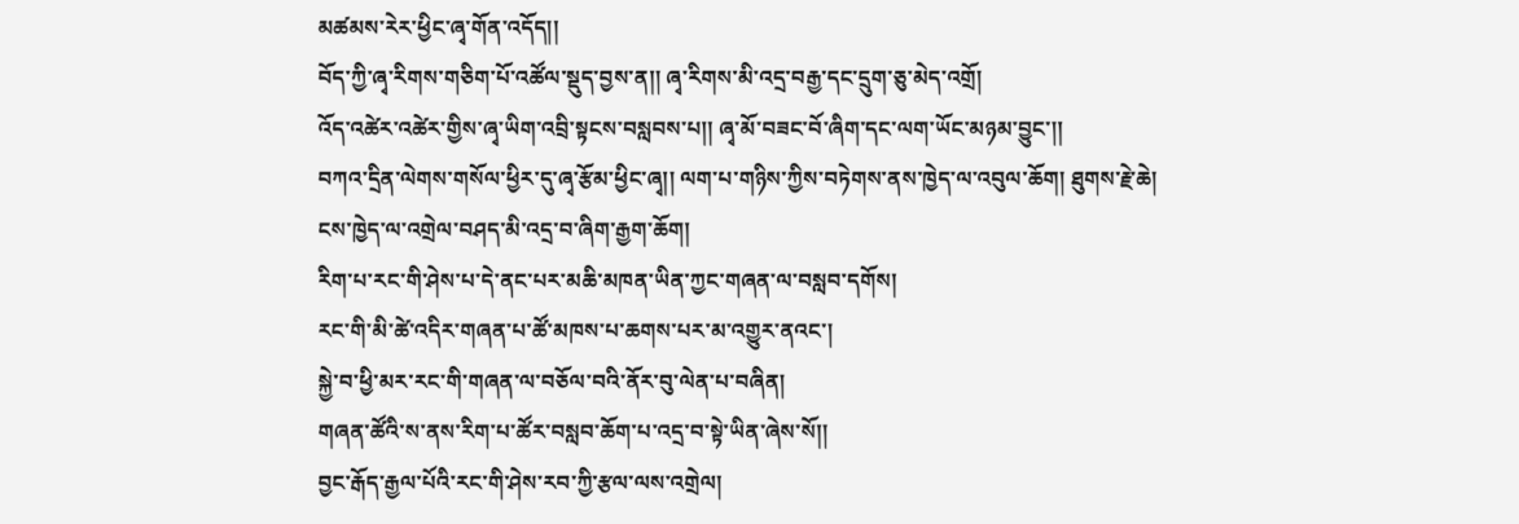མཚམས་རེར་ཕྱིང་ཞྭ་གོན་འདོད།།
བོད་ཀྱི་ཞྭ་རིགས་གཅིག་པོ་འཚོལ་སྡུད་བྱས་ན།། ཞྭ་རིགས་མི་འདྲ་བརྒྱ་དང་དྲུག་ཅུ་མེད་འགྲོ།
འོད་འཚེར་འཚེར་གྱིས་ཞྭ་ཡིག་འབྲི་སྟངས་བསླབས་པ།། ཞྭ་མོ་བཟང་བོ་ཞིག་དང་ལག་ཡོང་མཉམ་བྱུང་།།
བཀའ་དྲིན་ལེགས་གསོལ་ཕྱིར་དུ་ཞྭ་རྩོམ་ཕྱིང་ཞྭ།། ལག་པ་གཉིས་ཀྱིས་བཏེགས་ནས་ཁྱེད་ལ་འབུལ་ཆོག། ཐུགས་རྗེ་ཆེ།
ངས་ཁྱེད་ལ་འགྲེལ་བཤད་མི་འདྲ་བ་ཞིག་རྒྱག་ཆོག།
རིག་པ་རང་གི་ཤེས་པ་དེ་ནང་པར་མཆི་མཁན་ཡིན་ཀྱང་གཞན་ལ་བསླབ་དགོས།
རང་གི་མི་ཚེ་འདིར་གཞན་པ་ཚོ་མཁས་པ་ཆགས་པར་མ་འགྱུར་ནའང་།
སྐྱེ་བ་ཕྱི་མར་རང་གི་གཞན་ལ་བཅོལ་བའི་ནོར་བུ་ལེན་པ་བཞིན།
གཞན་ཚོའི་ས་ནས་རིག་པ་ཚོར་བསླབ་ཆོག་པ་འདྲ་བ་སྟེ་ཡིན་ཞེས་སོ།།
བྱང་རྒོད་རྒྱལ་པོའི་རང་གི་ཤེས་རབ་ཀྱི་རྩལ་ལས་འགྲེལ།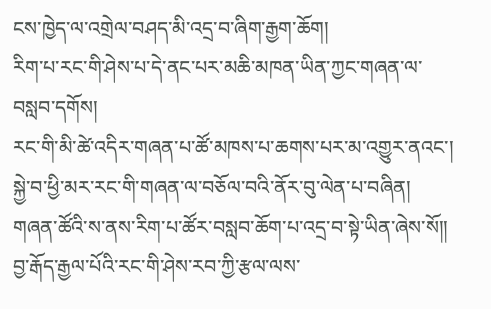ངས་ཁྱེད་ལ་འགྲེལ་བཤད་མི་འདྲ་བ་ཞིག་རྒྱག་ཆོག།
རིག་པ་རང་གི་ཤེས་པ་དེ་ནང་པར་མཆི་མཁན་ཡིན་ཀྱང་གཞན་ལ་བསླབ་དགོས།
རང་གི་མི་ཚེ་འདིར་གཞན་པ་ཚོ་མཁས་པ་ཆགས་པར་མ་འགྱུར་ནའང་།
སྐྱེ་བ་ཕྱི་མར་རང་གི་གཞན་ལ་བཅོལ་བའི་ནོར་བུ་ལེན་པ་བཞིན།
གཞན་ཚོའི་ས་ནས་རིག་པ་ཚོར་བསླབ་ཆོག་པ་འདྲ་བ་སྟེ་ཡིན་ཞེས་སོ།།
བྱ་རྒོད་རྒྱལ་པོའི་རང་གི་ཤེས་རབ་ཀྱི་རྩལ་ལས་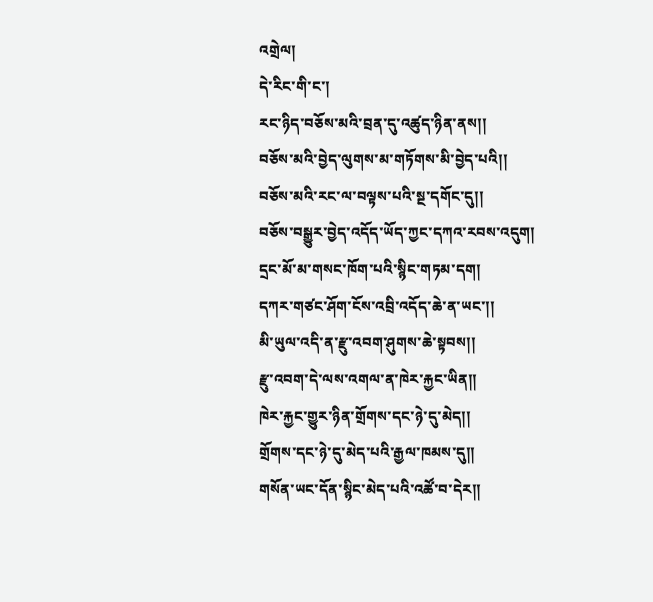འགྲེལ།
དེ་རིང་གི་ང་།
རང་ཉིད་བཅོས་མའི་བྲན་དུ་འཚུད་ཉིན་ནས།།
བཅོས་མའི་བྱེད་ལུགས་མ་གཏོགས་མི་བྱེད་པའི།།
བཅོས་མའི་རང་ལ་བལྟས་པའི་སྔ་དགོང་དུ།།
བཅོས་བསྒྱུར་བྱེད་འདོད་ཡོད་ཀྱང་དཀའ་རབས་འདུག།
དྲང་མོ་མ་གསང་ཁོག་པའི་སྙིང་གཏམ་དག།
དཀར་གཙང་ཤོག་ངོས་འབྲི་འདོད་ཆེ་ན་ཡང་།།
མི་ཡུལ་འདི་ན་རྫུ་འབག་ཤུགས་ཆེ་སྟབས།།
རྫུ་འབག་དེ་ལས་འགལ་ན་ཁེར་རྐྱང་ཡིན།།
ཁེར་རྐྱང་གྱུར་ཉིན་གྲོགས་དང་ཉེ་དུ་མེད།།
གྲོགས་དང་ཉེ་དུ་མེད་པའི་རྒྱལ་ཁམས་དུ།།
གསོན་ཡང་དོན་སྙིང་མེད་པའི་འཚོ་བ་དེར།།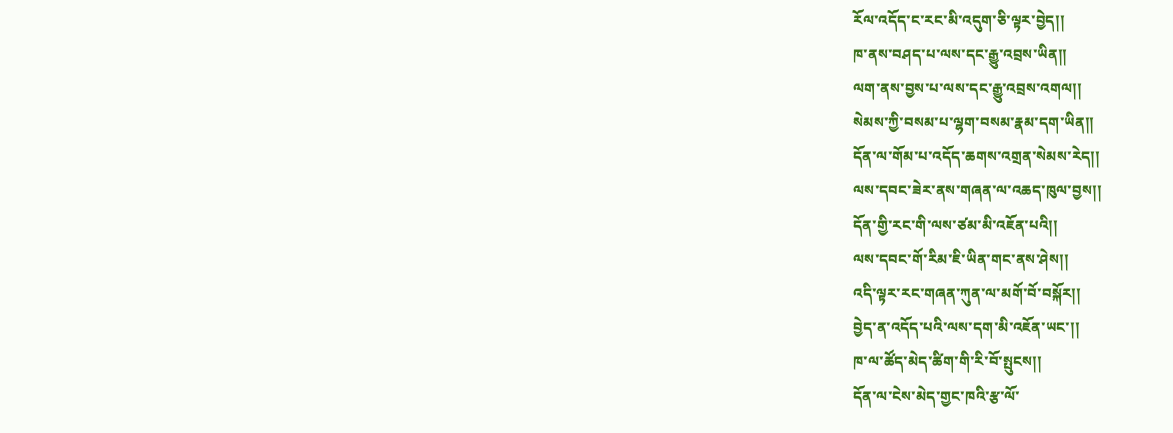རོལ་འདོད་ང་རང་མི་འདུག་ཅི་ལྟར་བྱེད།།
ཁ་ནས་བཤད་པ་ལས་དང་རྒྱུ་འབྲས་ཡིན།།
ལག་ནས་བྱས་པ་ལས་དང་རྒྱུ་འབྲས་འགལ།།
སེམས་ཀྱི་བསམ་པ་ལྷག་བསམ་རྣམ་དག་ཡིན།།
དོན་ལ་གོམ་པ་འདོད་ཆགས་འགྲན་སེམས་རེད།།
ལས་དབང་ཟེར་ནས་གཞན་ལ་འཆད་ཁུལ་བྱས།།
དོན་གྱི་རང་གི་ལས་ཙམ་མི་འཇོན་པའི།།
ལས་དབང་གོ་རིམ་ཇི་ཡིན་གང་ནས་ཤེས།།
འདི་ལྟར་རང་གཞན་ཀུན་ལ་མགོ་བོ་བསྐོར།།
བྱེད་ན་འདོད་པའི་ལས་དག་མི་འཇོན་ཡང་།།
ཁ་ལ་ཚོད་མེད་ཚིག་གི་རི་བོ་སྤུངས།།
དོན་ལ་ངེས་མེད་གྱང་ཁའི་རྩ་ལོ་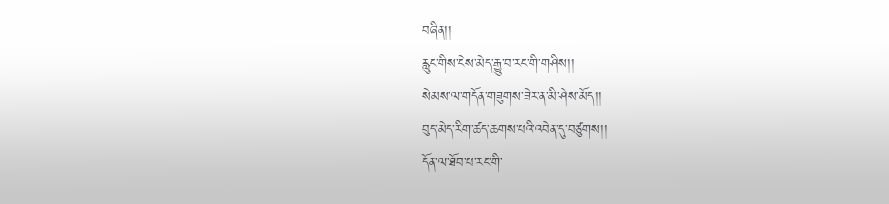བཞིན།།
རླུང་གིས་ངེས་མེད་རྒྱུ་བ་རང་གི་གཤིས།།
སེམས་ལ་གདོན་གཟུགས་ཟེར་ན་མི་ཤེས་མོད།།
བུད་མེད་རིག་ཚད་ཆགས་པའི་འབེན་དུ་བཙུགས།།
དོན་ལ་ཐོབ་པ་རང་གི་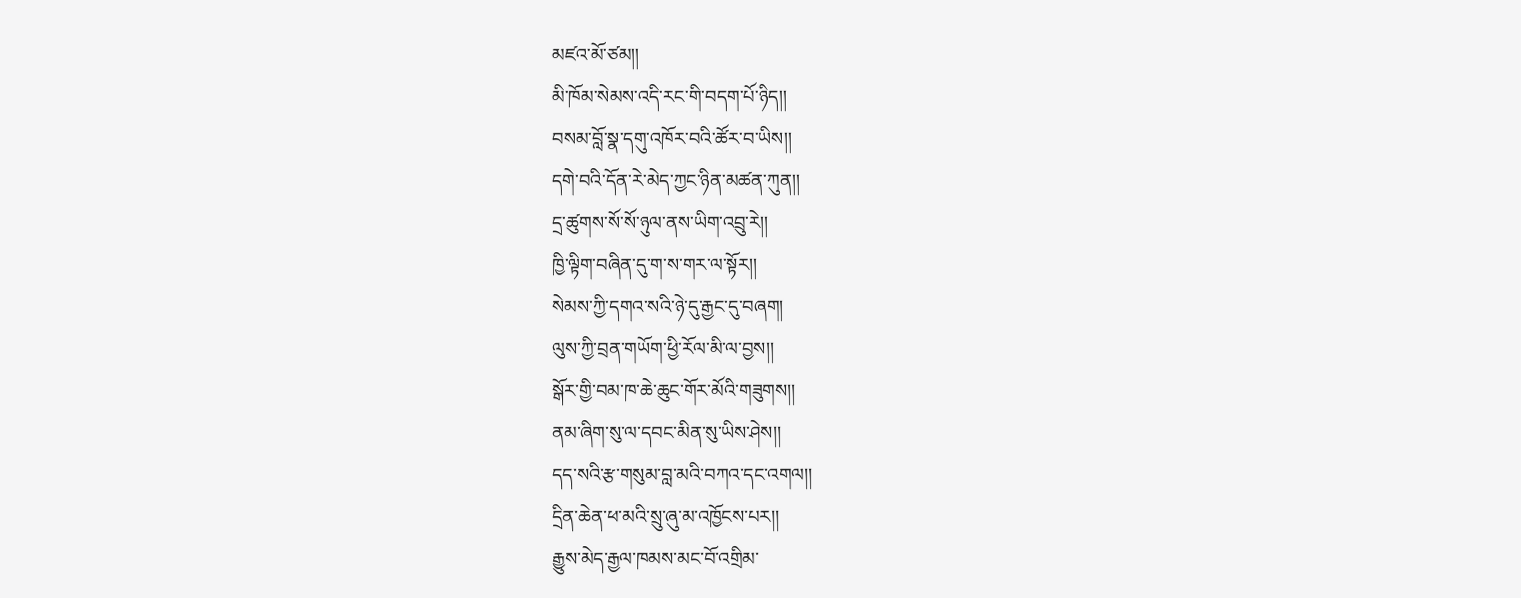མཛའ་མོ་ཙམ།།
མི་ཁོམ་སེམས་འདི་རང་གི་བདག་པོ་ཉིད།།
བསམ་བློ་སྣ་དགུ་འཁོར་བའི་ཚོར་བ་ཡིས།།
དགེ་བའི་དོན་རེ་མེད་ཀྱང་ཉིན་མཚན་ཀུན།།
དྲ་ཚུགས་སོ་སོ་ཉུལ་ནས་ཡིག་འབྲུ་རེ།།
ཁྱི་ལྟིག་བཞིན་དུ་ག་ས་གར་ལ་སྟོར།།
སེམས་ཀྱི་དགའ་སའི་ཉེ་དུ་རྒྱང་དུ་བཞག།
ལུས་ཀྱི་བྲན་གཡོག་ཕྱི་རོལ་མི་ལ་བྱས།།
སྒོར་གྱི་བམ་ཁ་ཆེ་ཆུང་གོར་མོའི་གཟུགས།།
ནམ་ཞིག་སུ་ལ་དབང་མིན་སུ་ཡིས་ཤེས།།
དད་སའི་རྩ་གསུམ་བླ་མའི་བཀའ་དང་འགལ།།
དྲིན་ཆེན་ཕ་མའི་སྲུ་ཞུ་མ་འཁྱོངས་པར།།
རྒྱུས་མེད་རྒྱལ་ཁམས་མང་བོ་འགྲིམ་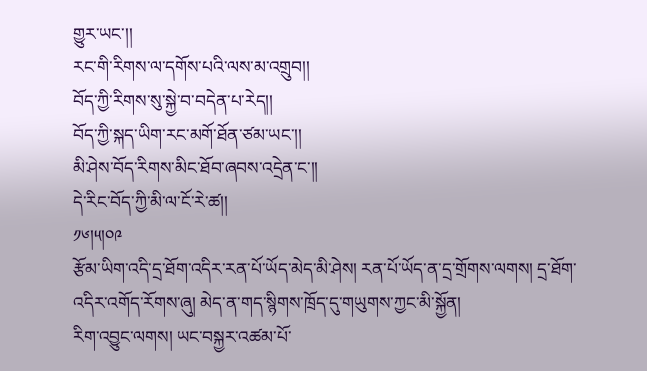གྱུར་ཡང་།།
རང་གི་རིགས་ལ་དགོས་པའི་ལས་མ་འགྲུབ།།
བོད་ཀྱི་རིགས་སུ་སྐྱེ་བ་བདེན་པ་རེད།།
བོད་ཀྱི་སྐད་ཡིག་རང་མགོ་ཐོན་ཙམ་ཡང་།།
མི་ཤེས་བོད་རིགས་མིང་ཐོབ་ཞབས་འདྲེན་ང་།།
དེ་རིང་བོད་ཀྱི་མི་ལ་ངོ་རེ་ཚ།།
༡༦།༥།༠༩
རྩོམ་ཡིག་འདི་དྲ་ཐོག་འདིར་རན་པོ་ཡོད་མེད་མི་ཤེས། རན་པོ་ཡོད་ན་དྲ་གྲོགས་ལགས། དྲ་ཐོག་འདིར་འགོད་རོགས་ཞུ། མེད་ན་གད་སྙིགས་ཁྲོད་དུ་གཡུགས་ཀྱང་མི་སྐྱོན།
རིག་འབྱུང་ལགས། ཡང་བསྐྱར་འཚམ་པོ་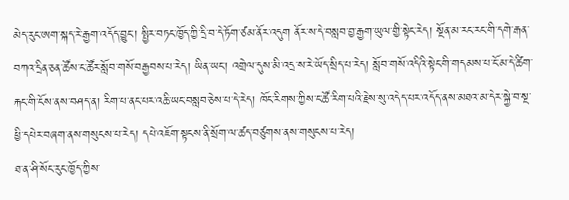མེད་རུང་ཨག་སྐད་རེ་རྒྱག་འདོད་བྱུང་། སྤྱིར་བཏང་ཁྱོད་ཀྱི་དྲི་བ་དེ་ཏོག་ཙམ་ནོར་འདུག ནོར་ས་དེ་བསླབ་བྱ་རྒྱག་ཡུལ་གྱི་སྟེང་རེད། སྔོན་མ་རང་རང་གི་དགེ་རྒན་བཀའ་དྲིན་ཅན་ཚོས་ང་ཚོར་སློབ་གསོ་བརྒྱབས་པ་རེད། ཡིན་ཡང་། འགྲེལ་དུས་མི་འདྲ་ས་རེ་ཡོད་སྲིད་པ་རེད། སློབ་གསོ་འདིའི་སྟེང་གི་གདམས་པ་ངོ་མ་དེ་ཚིག་རྐང་གི་ངོས་ནས་བཤད་ན། རིག་པ་ནང་པར་འཆི་ཡང་བསླབ་ཅེས་པ་དེ་རེད། ཁོང་རིགས་ཀྱིས་ང་ཚོ་རིག་པའི་རྗེས་སུ་འདེད་པར་འདོད་ནས་མཐའ་མ་དེར་སྐྱེ་བ་སྔ་ཕྱི་དཔེར་བཞག་ནས་གསུངས་པ་རེད། དཔེ་འཇོག་སྟངས་ནི་སྲོག་ལ་ཚད་བཙུགས་ནས་གསུངས་པ་རེད།
ཐ་ན་ཤི་སོང་རུང་ཁྱོད་ཀྱིས་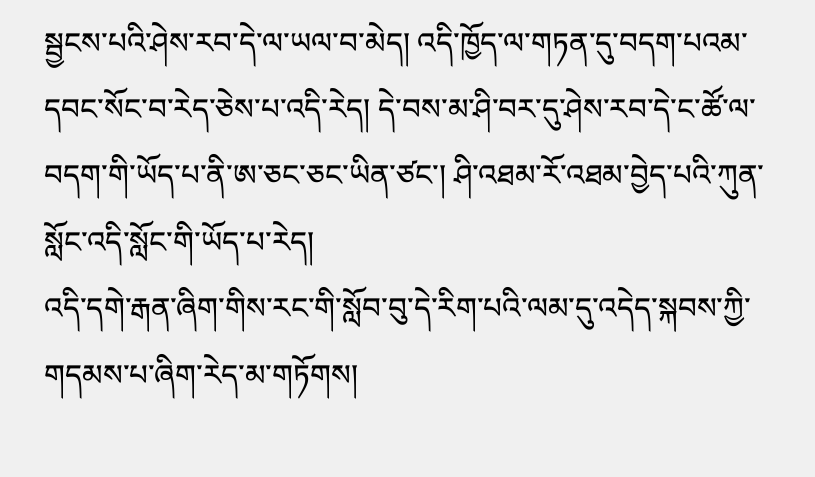སྦྱངས་པའི་ཤེས་རབ་དེ་ལ་ཡལ་བ་མེད། འདི་ཁྱོད་ལ་གཏན་དུ་བདག་པའམ་དབང་སོང་བ་རེད་ཅེས་པ་འདི་རེད། དེ་བས་མ་ཤི་བར་དུ་ཤེས་རབ་དེ་ང་ཚོ་ལ་བདག་གི་ཡོད་པ་ནི་ཨ་ཅང་ཅང་ཡིན་ཙང་། ཤི་འཐམ་རོ་འཐམ་བྱེད་པའི་ཀུན་སློང་འདི་སློང་གི་ཡོད་པ་རེད།
འདི་དགེ་རྒན་ཞིག་གིས་རང་གི་སློབ་བུ་དེ་རིག་པའི་ལམ་དུ་འདེད་སྐབས་ཀྱི་གདམས་པ་ཞིག་རེད་མ་གཏོགས།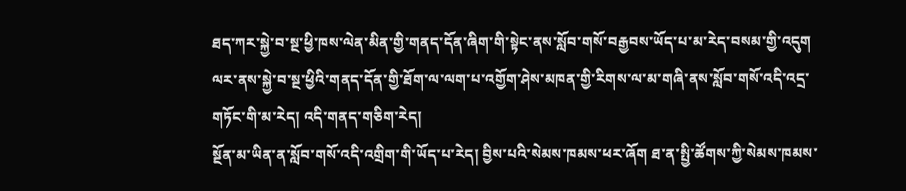ཐད་ཀར་སྐྱེ་བ་སྔ་ཕྱི་ཁས་ལེན་མིན་གྱི་གནད་དོན་ཞིག་གི་སྟེང་ནས་སློབ་གསོ་བརྒྱབས་ཡོད་པ་མ་རེད་བསམ་གྱི་འདུག ལར་ནས་སྐྱེ་བ་སྔ་ཕྱིའི་གནད་དོན་གྱི་ཐོག་ལ་ལག་པ་འགྱོག་ཤེས་མཁན་གྱི་རིགས་ལ་མ་གཞི་ནས་སློབ་གསོ་འདི་འདྲ་གཏོང་གི་མ་རེད། འདི་གནད་གཅིག་རེད།
སྔོན་མ་ཡིན་ན་སློབ་གསོ་འདི་འགྲིག་གི་ཡོད་པ་རེད། བྱིས་པའི་སེམས་ཁམས་ཕར་ཞོག ཐ་ན་སྤྱི་ཚོགས་ཀྱི་སེམས་ཁམས་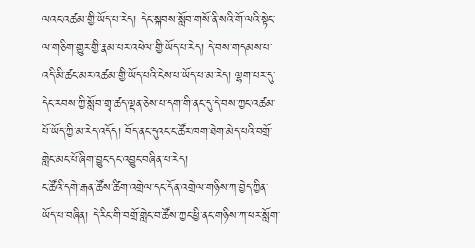ལའང་འཚམ་གྱི་ཡོད་པ་རེད། དེང་སྐབས་སློབ་གསོ་ནི་སའི་གོ་ལའི་སྟེང་ལ་གཅིག་གྱུར་གྱི་རྣམ་པར་འཕེལ་གྱི་ཡོད་པ་རེད། དེ་བས་གདམས་པ་འདི་མི་ཚང་མར་འཚམ་གྱི་ཡོད་པའི་ངེས་པ་ཡོད་པ་མ་རེད། ལྷག་པར་དུ་དེང་རབས་ཀྱི་སློབ་གྲྭ་ཚད་ལྡན་ཅེས་པ་དག་གི་ནང་དུ་དེ་བས་ཀྱང་འཚམ་པོ་ཡོད་ཀྱི་མ་རེད་འདོད། བོད་ནང་དུའང་ང་ཚོར་ཁག་ཐེག་མེད་པའི་བགྲོ་གླེང་མང་པོ་ཞིག་བྱུང་དང་འབྱུང་བཞིན་པ་རེད།
ང་ཚོའི་དགེ་རྒན་ཚོས་ཚིག་འགྲེལ་དང་དོན་འགྲེལ་གཉིས་ཀ་བྱེད་ཀྱིན་ཡོད་པ་བཞིན། དེ་རིང་གི་བགྲོ་གླེང་བ་ཚོས་ཀྱང་ཕྱི་ནང་གཉིས་ཀ་ཕར་སློག་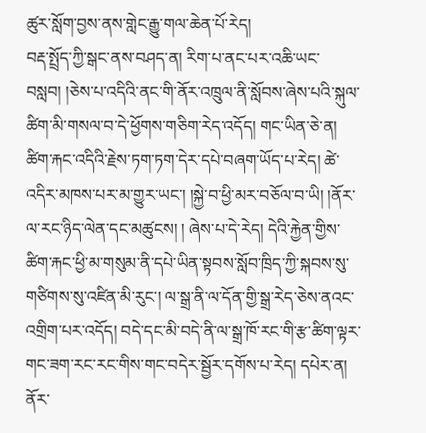ཚུར་སློག་བྱས་ནས་གླེང་རྒྱུ་གལ་ཆེན་པོ་རེད།
བརྡ་སྤྲོད་ཀྱི་སྒང་ནས་བཤད་ན། རིག་པ་ནང་པར་འཆི་ཡང་བསླབ། །ཅེས་པ་འདིའི་ནང་གི་ནོར་འཁྲུལ་ནི་སློབས་ཞེས་པའི་སྐུལ་ཚིག་མི་གསལ་བ་དེ་ཕྱོགས་གཅིག་རེད་འདོད། གང་ཡིན་ཅེ་ན། ཚིག་རྐང་འདིའི་རྗེས་ཏག་ཏག་དེར་དཔེ་བཞག་ཡོད་པ་རེད། ཚེ་འདིར་མཁས་པར་མ་གྱུར་ཡང་། །སྐྱེ་བ་ཕྱི་མར་བཅོལ་བ་ཡི། །ནོར་ལ་རང་ཉིད་ལེན་དང་མཚུངས། ། ཞེས་པ་དེ་རེད། དེའི་རྐྱེན་གྱིས་ཚིག་རྐང་ཕྱི་མ་གསུམ་ནི་དཔེ་ཡིན་སྟབས་སློབ་ཁྲིད་ཀྱི་སྐབས་སུ་གཙིགས་སུ་འཛིན་མི་རུང་། ལ་སྒྲ་ནི་ལ་དོན་གྱི་སྒྲ་རེད་ཅེས་ནའང་འགྲིག་པར་འདོད། བདེ་དང་མི་བདེ་ནི་ལ་སྒྲ་ཁོ་རང་གི་རྩ་ཚིག་ལྟར་གང་ཟག་རང་རང་གིས་གང་བདེར་སྦྱོར་དགོས་པ་རེད། དཔེར་ན། ནོར་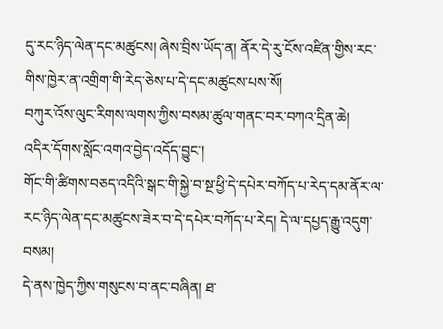དུ་རང་ཉིད་ལེན་དང་མཚུངས། ཞེས་བྲིས་ཡོད་ན། ནོར་དེ་རུ་ངོས་འཛིན་གྱིས་རང་གིས་ཁྱེར་ན་འགྲིག་གི་རེད་ཅེས་པ་དེ་དང་མཚུངས་པས་སོ།
བཀུར་འོས་ལུང་རིགས་ལགས་ཀྱིས་བསམ་ཚུལ་གནང་བར་བཀའ་དྲིན་ཆེ།
འདིར་དོགས་སློང་འགའ་བྱེད་འདོད་བྱུང་།
གོང་གི་ཚིགས་བཅད་འདིའི་སྒང་གི་སྐྱེ་བ་སྔ་ཕྱི་དེ་དཔེར་བཀོད་པ་རེད་དམ་ནོར་ལ་རང་ཉིད་ལེན་དང་མཚུངས་ཟེར་བ་དེ་དཔེར་བཀོད་པ་རེད། དེ་ལ་དཔྱད་རྒྱུ་འདུག་བསམ།
དེ་ནས་ཁྱེད་ཀྱིས་གསུངས་བ་ནང་བཞིན། ཐ་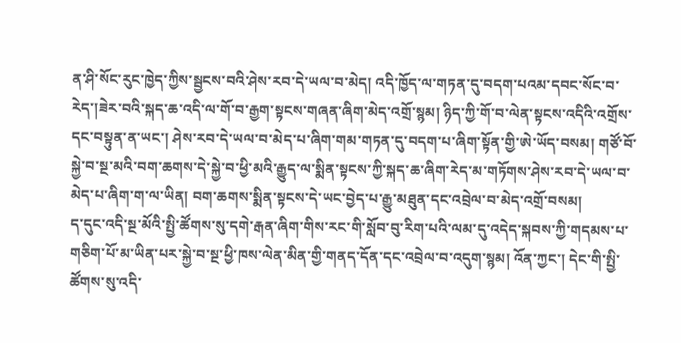ན་ཤི་སོང་རུང་ཁྱེད་ཀྱིས་སྦྱངས་བའི་ཤེས་རབ་དེ་ཡལ་བ་མེད། འདི་ཁྱོད་ལ་གཏན་དུ་བདག་པའམ་དབང་སོང་བ་རེད་།ཟེར་བའི་སྐད་ཆ་འདི་ལ་གོ་བ་རྒྱག་སྟངས་གཞན་ཞིག་མེད་འགྲོ་སྙམ། ཉིད་ཀྱི་གོ་བ་ལེན་སྟངས་འདིའི་འགྲོས་དང་བསྟུན་ན་ཡང་། ཤེས་རབ་དེ་ཡལ་བ་མེད་པ་ཞིག་གམ་གཏན་དུ་བདག་པ་ཞིག་སྟོན་གྱི་ཨེ་ཡོད་བསམ། གཙོ་བོ་སྐྱེ་བ་སྔ་མའི་བག་ཆགས་དེ་སྐྱེ་བ་ཕྱི་མའི་རྒྱུད་ལ་སྨིན་སྟངས་ཀྱི་སྐད་ཆ་ཞིག་རེད་མ་གཏོགས་ཤེས་རབ་དེ་ཡལ་བ་མེད་པ་ཞིག་ག་ལ་ཡིན། བག་ཆགས་སྨིན་སྟངས་དེ་ཡང་བྱེད་པ་རྒྱུ་མཐུན་དང་འབྲེལ་བ་མེད་འགྲོ་བསམ།
ད་དུང་འདི་སྔ་མོའི་སྤྱི་ཚོགས་སུ་དགེ་རྒན་ཞིག་གིས་རང་གི་སློབ་བུ་རིག་པའི་ལམ་དུ་འདེད་སྐབས་ཀྱི་གདམས་པ་གཅིག་པོ་མ་ཡིན་པར་སྐྱེ་བ་སྔ་ཕྱི་ཁས་ལེན་མིན་གྱི་གནད་དོན་དང་འབྲེལ་བ་འདུག་སྙམ། འོན་ཀྱང་། དེང་གི་སྤྱི་ཚོགས་སུ་འདི་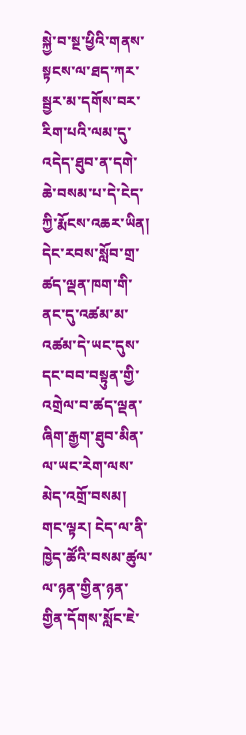སྐྱེ་བ་སྔ་ཕྱིའི་གནས་སྟངས་ལ་ཐད་ཀར་སྦྱར་མ་དགོས་བར་རིག་པའི་ལམ་དུ་འདེད་ཐུབ་ན་དགེ་ཆེ་བསམ་པ་དེ་ངེད་ཀྱི་རྨོངས་འཆར་ཡིན།
དེང་རབས་སློབ་གྲ་ཚད་ལྡན་ཁག་གི་ནང་དུ་འཚམ་མ་འཚམ་དེ་ཡང་དུས་དང་བབ་བསྟུན་གྱི་འགྲེལ་བ་ཚད་ལྡན་ཞིག་རྒྱག་ཐུབ་མིན་ལ་ཡང་རེག་ལས་མེད་འགྲོ་བསམ།
གང་ལྟར། ངེད་ལ་ནི་ཁྱེད་ཚོའི་བསམ་ཚུལ་ལ་ཉན་གྱིན་ཉན་གྱིན་དོགས་སློང་ཇེ་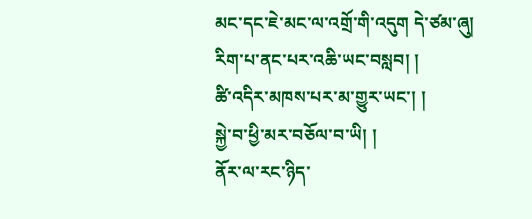མང་དང་ཇེ་མང་ལ་འགྲོ་གི་འདུག དེ་ཙམ་ཞུ།
རིག་པ་ནང་པར་འཆི་ཡང་བསླབ། །
ཚི་འདིར་མཁས་པར་མ་གྱུར་ཡང་། །
སྐྱེ་བ་ཕྱི་མར་བཅོལ་བ་ཡི། །
ནོར་ལ་རང་ཉིད་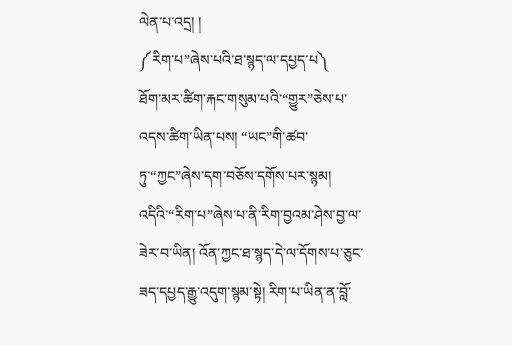ལེན་པ་འདྲ། །
༼རིག་པ”ཞེས་པའི་ཐ་སྙད་ལ་དཔྱད་པ༽
ཐོག་མར་ཚིག་རྐང་གསུམ་པའི་“གྱུར”ཅེས་པ་འདས་ཚིག་ཡིན་པས། “ཡང”གི་ཚབ་ཏུ་“ཀྱང”ཞེས་དག་བཅོས་དགོས་པར་སྙམ།
འདིའི་“རིག་པ”ཞེས་པ་ནི་རིག་བྱའམ་ཤེས་བྱ་ལ་ཟེར་བ་ཡིན། འོན་ཀྱང་ཐ་སྙད་དེ་ལ་དོགས་པ་ཅུང་ཟད་དཔྱད་རྒྱུ་འདུག་སྙམ་སྟེ། རིག་པ་ཡིན་ན་བློ་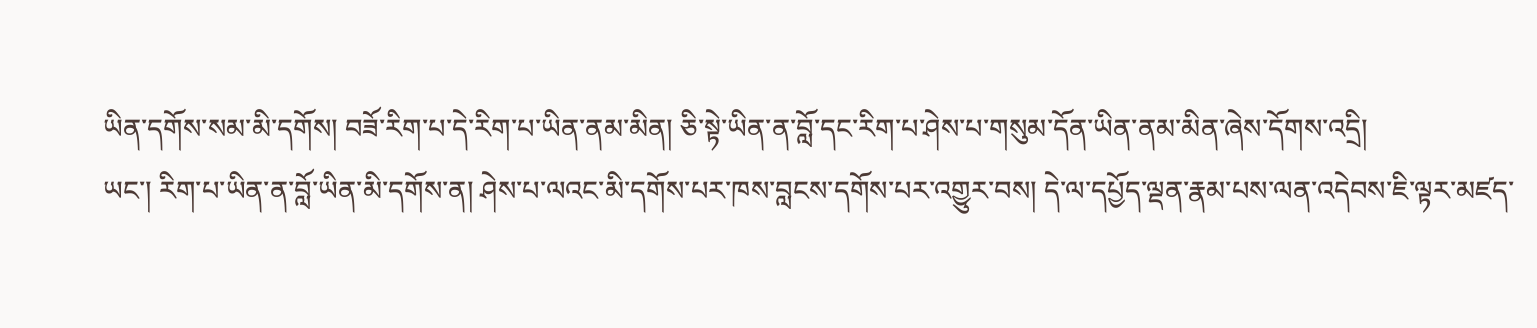ཡིན་དགོས་སམ་མི་དགོས། བཟོ་རིག་པ་དེ་རིག་པ་ཡིན་ནམ་མིན། ཅི་སྟེ་ཡིན་ན་བློ་དང་རིག་པ་ཤེས་པ་གསུམ་དོན་ཡིན་ནམ་མིན་ཞེས་དོགས་འདྲི།
ཡང་། རིག་པ་ཡིན་ན་བློ་ཡིན་མི་དགོས་ན། ཤེས་པ་ལའང་མི་དགོས་པར་ཁས་བླངས་དགོས་པར་འགྱུར་བས། དེ་ལ་དཔྱོད་ལྡན་རྣམ་པས་ལན་འདེབས་ཇི་ལྟར་མཛད་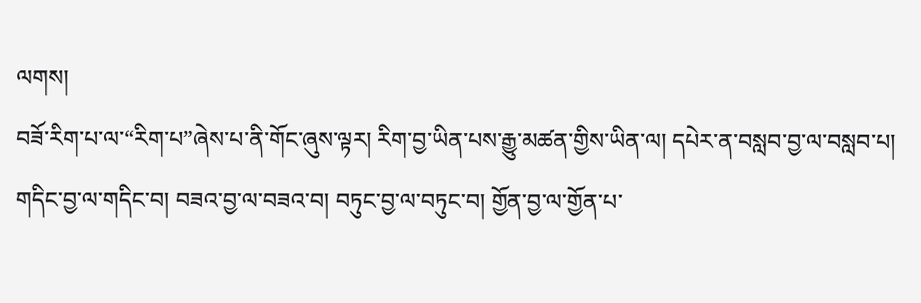ལགས།
བཟོ་རིག་པ་ལ་“རིག་པ”ཞེས་པ་ནི་གོང་ཞུས་ལྟར། རིག་བྱ་ཡིན་པས་རྒྱུ་མཚན་གྱིས་ཡིན་ལ། དཔེར་ན་བསླབ་བྱ་ལ་བསླབ་པ། གདིང་བྱ་ལ་གདིང་བ། བཟའ་བྱ་ལ་བཟའ་བ། བཏུང་བྱ་ལ་བཏུང་བ། གྱོན་བྱ་ལ་གྱོན་པ་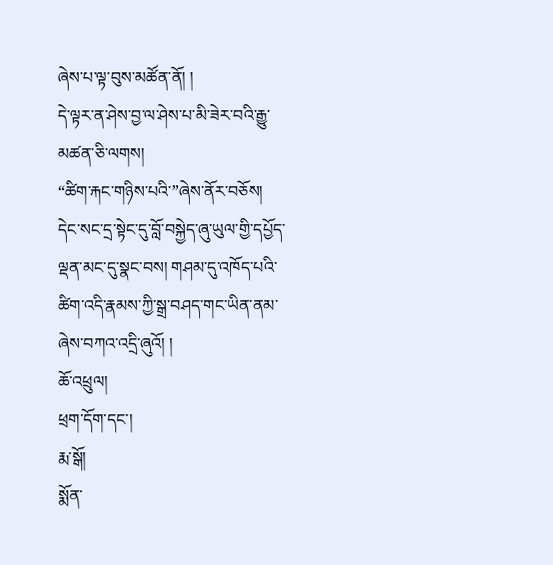ཞེས་པ་ལྟ་བུས་མཚོན་ནོ། །
དེ་ལྟར་ན་ཤེས་བྱ་ལ་ཤེས་པ་མི་ཟེར་བའི་རྒྱུ་མཚན་ཅི་ལགས།
“ཚིག་རྐང་གཉིས་པའི་”ཞེས་ནོར་བཅོས།
དེང་སང་དྲ་སྟེང་དུ་བློ་བསྐྱེད་ཞུ་ཡུལ་གྱི་དཔྱོད་ལྡན་མང་དུ་སྣང་བས། གཤམ་དུ་འཁོད་པའི་ཚིག་འདི་རྣམས་ཀྱི་སྒྲ་བཤད་གང་ཡིན་ནམ་ཞེས་བཀའ་འདྲི་ཞུའོ། །
ཆོ་འཕྲུལ།
ཕྲག་དོག་དང་།
རྨ་སྒོ།
སྨོན་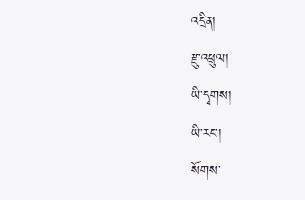འདྲིན།
རྫུ་འཕྲུལ།
ཡི་དྭགས།
ཡི་རང་།
སོགས་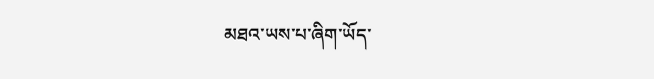མཐའ་ཡས་པ་ཞིག་ཡོད་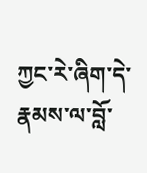ཀྱང་རེ་ཞིག་དེ་རྣམས་ལ་བློ་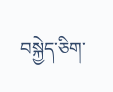བསྐྱེད་ཅིག་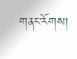གནང་རོགས།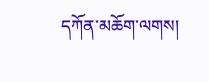དཀོན་མཆོག་ལགས།